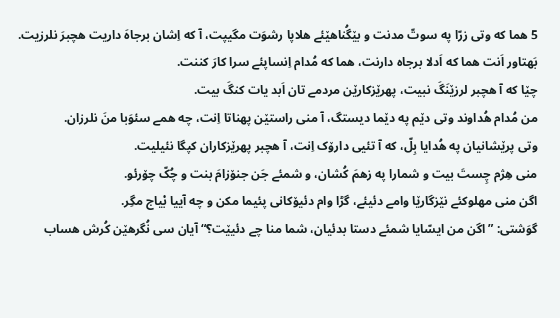5 هما که وتی زرّا په سوتّ مدنت و بێگُناهێئے هلاپا رشوَت مگیپت، آ که اِشان برجاهَ داریت هچبرَ نلرزیت.
بَهتاور اَنت هما که اَدلا برجاه دارنت، هما که مُدام اِنساپئے سرا کارَ کننت.
چێا که آ هچبر لرزێنَگَ نبیت، پهرێزکارێن مردمے تان اَبد یات کنگَ بیت.
من مُدام هُداوند وتی دێم په دێما دیستگ، آ منی راستێن پهناتا اِنت، چه همے سئوَبا منَ نلرزان.
وتی پرێشانیان په هُدایا بِلّ، که آ تئیی دارۆک اِنت، آ هچبر پهرێزکاران کپگا نئیلیت.
منی هِژم چِستَ بیت و شمارا په زهمَ کُشان، و شمئے جَن جنۆزامَ بنت و چُکّ چۆرئو.
اگن منی مهلوکئے نێزگارێا وامے دئیئے، گڑا وام دئیۆکانی پئیما مکن و چه آییا بْیاج مگِر.
گوَشتی: ”اگن من ایسّایا شمئے دستا بدئیان، شما منا چے دئیێت؟“ آیان سی نُگرهێن کُرش هساب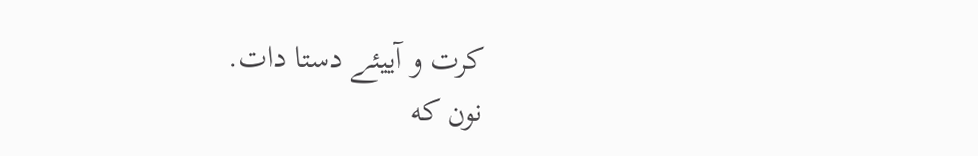کرت و آییئے دستا دات.
نون که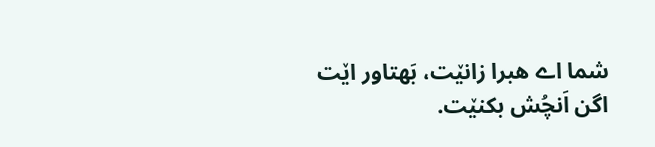شما اے هبرا زانێت، بَهتاور اێت اگن اَنچُش بکنێت.